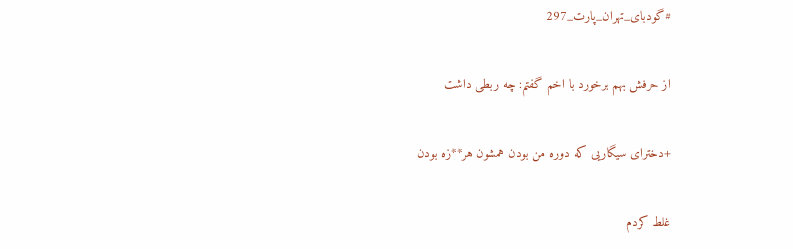#گودبای_تهران_پارت_297

از حرفش بهم برخورد با اخم گفتم: چه ربطی داشت

+دخترای سیگاریی که دوره من بودن همشون هر**زه بودن

غلط کردم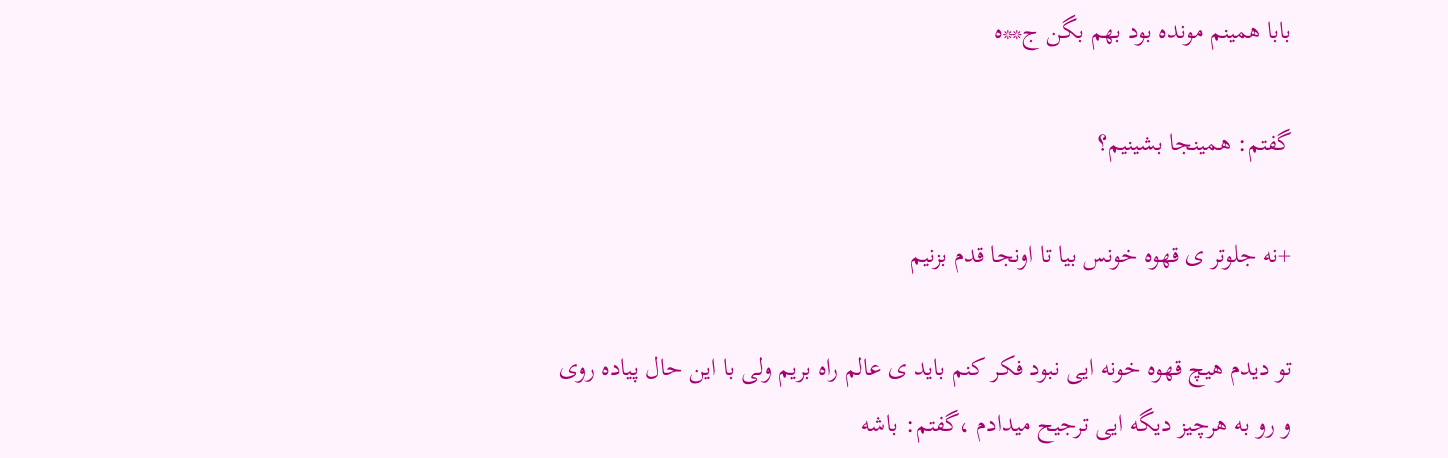بابا همینم مونده بود بهم بگن ج**ه

گفتم: همینجا بشینیم؟

+نه جلوتر ی قهوه خونس بیا تا اونجا قدم بزنیم

تو دیدم هیچ قهوه خونه ایی نبود فکر کنم باید ی عالم راه بریم ولی با این حال پیاده روی و رو به هرچیز دیگه ایی ترجیح میدادم ،گفتم: باشه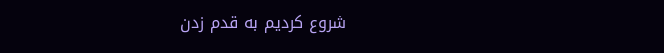شروع کردیم به قدم زدن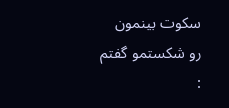سکوت بینمون رو شکستمو گفتم :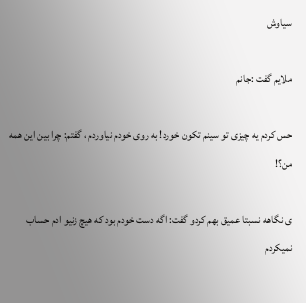سیاوش

ملایم گفت :جانم

حس کردم یه چیزی تو سینم تکون خورد! به روی خودم نیاوردم ، گفتم: چرا بین این همه من؟!

ی نگاهه نسبتا عمیق بهم کردو گفت: اگه دست خودم بود که هیچ زنیو ادم حساب نمیکردم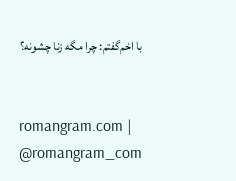با اخم‌گفتم: چرا مگه زنا چشونه؟


romangram.com | @romangram_com